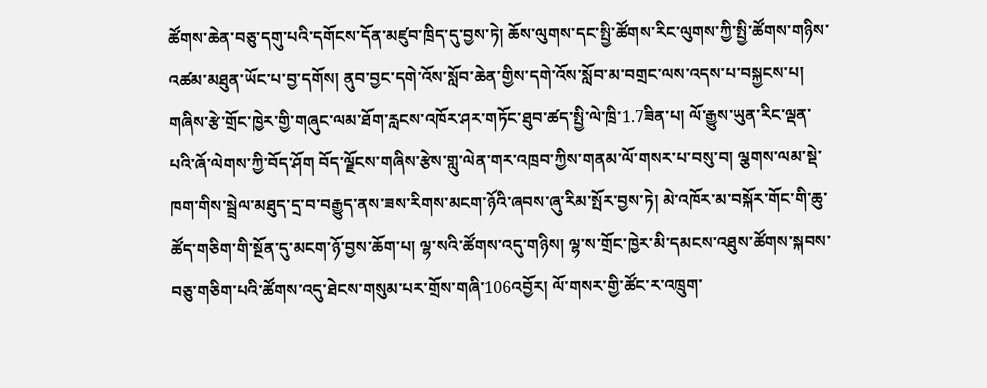ཚོགས་ཆེན་བཅུ་དགུ་པའི་དགོངས་དོན་མཛུབ་ཁྲིད་དུ་བྱས་ཏེ། ཆོས་ལུགས་དང་སྤྱི་ཚོགས་རིང་ལུགས་ཀྱི་སྤྱི་ཚོགས་གཉིས་འཚམ་མཐུན་ཡོང་པ་བྱ་དགོས། ནུབ་བྱང་དགེ་འོས་སློབ་ཆེན་གྱིས་དགེ་འོས་སློབ་མ་བགྲང་ལས་འདས་པ་བསྐྱངས་པ། གཞིས་རྩེ་གྲོང་ཁྱེར་གྱི་གཞུང་ལམ་ཐོག་རླངས་འཁོར་ཤར་གཏོང་ཐུབ་ཚད་སྤྱི་ལེ་ཁྲི་1.7ཟིན་པ། ལོ་རྒྱུས་ཡུན་རིང་ལྡན་པའི་ཞོ་ལེགས་ཀྱི་བོད་ཤོག བོད་ལྗོངས་གཞིས་རྩེས་གླུ་ལེན་གར་འཁྲབ་ཀྱིས་གནམ་ལོ་གསར་པ་བསུ་བ། ལྕགས་ལམ་སྡེ་ཁག་གིས་སྦྲེལ་མཐུད་དྲ་བ་བརྒྱུད་ནས་ཟས་རིགས་མངག་ཉོའི་ཞབས་ཞུ་རིམ་སྤོར་བྱས་ཏེ། མེ་འཁོར་མ་བསྐོར་གོང་གི་ཆུ་ཚོད་གཅིག་གི་སྔོན་དུ་མངག་ཉོ་བྱས་ཆོག་པ། ལྷ་སའི་ཚོགས་འདུ་གཉིས། ལྷ་ས་གྲོང་ཁྱེར་མི་དམངས་འཐུས་ཚོགས་སྐབས་བཅུ་གཅིག་པའི་ཚོགས་འདུ་ཐེངས་གསུམ་པར་གྲོས་གཞི་106འབྱོར། ལོ་གསར་གྱི་ཚོང་ར་འཁྲུག་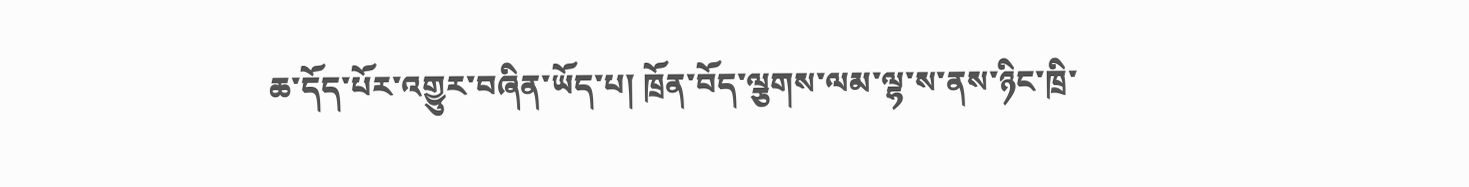ཆ་དོད་པོར་འགྱུར་བཞིན་ཡོད་པ། ཁྲོན་བོད་ལྕགས་ལམ་ལྷ་ས་ནས་ཉིང་ཁྲི་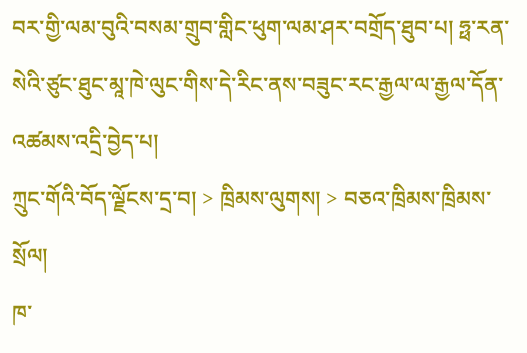བར་གྱི་ལམ་བུའི་བསམ་གྲུབ་གླིང་ཕུག་ལམ་ཤར་བགྲོད་ཐུབ་པ། ཧྥ་རན་སེའི་ཙུང་ཐུང་མཱ་ཁེ་ལུང་གིས་དེ་རིང་ནས་བཟུང་རང་རྒྱལ་ལ་རྒྱལ་དོན་འཚམས་འདྲི་བྱེད་པ།
ཀྲུང་གོའི་བོད་ལྗོངས་དྲ་བ། > ཁྲིམས་ལུགས། > བཅའ་ཁྲིམས་ཁྲིམས་སྲོལ།
ཁ་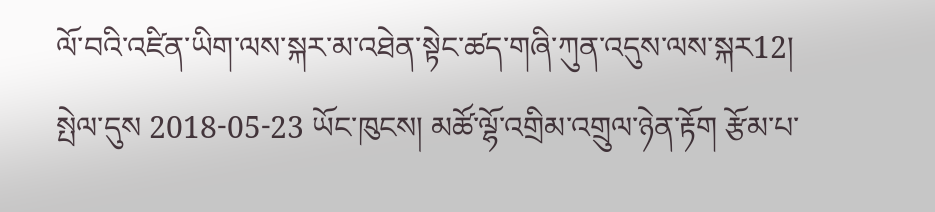ལོ་བའི་འཛིན་ཡིག་ལས་སྐར་མ་འཐེན་སྟེང་ཚད་གཞི་ཀུན་འདུས་ལས་སྐར12།
སྤེལ་དུས 2018-05-23 ཡོང་ཁུངས། མཚོ་ལྷོ་འགྲིམ་འགྲུལ་ཉེན་རྟོག རྩོམ་པ་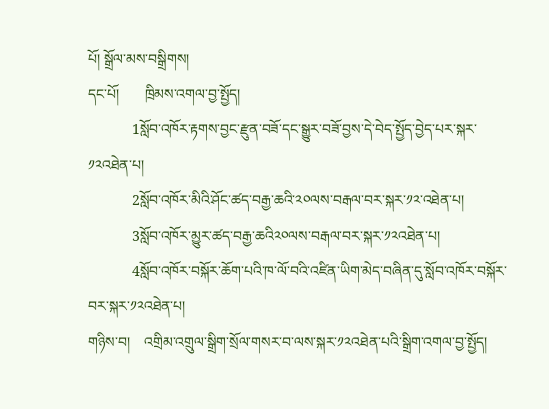པོ། སྒྲོལ་མས་བསྒྲིགས།
དང་པོ།       ཁྲིམས་འགལ་བྱ་སྤྱོད།
            1སློབ་འཁོར་རྟགས་བྱང་རྫུན་བཟོ་དང་སྒྱུར་བཟོ་བྱས་དེ་བེད་སྤྱོད་བྱེད་པར་སྐར་༡༢འཐེན་པ།
            2སློབ་འཁོར་མིའི་ཤོང་ཚད་བརྒྱ་ཆའི་༢༠ལས་བརྒལ་བར་སྐར་༡༢་འཐེན་པ།
            3སློབ་འཁོར་མྱུར་ཚད་བརྒྱ་ཆའི༢༠ལས་བརྒལ་བར་སྐར་༡༢འཐེན་པ།
            4སློབ་འཁོར་བསྐོར་ཆོག་པའི་ཁ་ལོ་བའི་འཛིན་ཡིག་མེད་བཞིན་དུ་སློབ་འཁོར་བསྐོར་བར་སྐར་༡༢འཐེན་པ།
གཉིས་བ།    འགྲིམ་འགྲུལ་སྒྲིག་སྲོལ་གསར་བ་ལས་སྐར་༡༢འཐེན་པའི་སྒྲིག་འགལ་བྱ་སྤྱོད།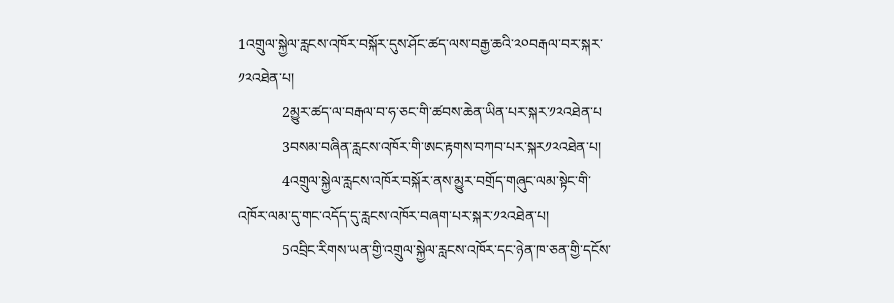1འགྲུལ་སྐྱེལ་རླངས་འཁོར་བསྐོར་དུས་ཤོང་ཚད་ལས་བརྒྱ་ཆའི་༢༠བརྒལ་བར་སྐར་༡༢འཐེན་པ།
            2མྱུར་ཚད་ལ་བརྒལ་བ་ཧ་ཅང་གི་ཚབས་ཆེན་ཡིན་པར་སྐར་༡༢འཐེན་པ
            3བསམ་བཞིན་རླངས་འཁོར་གི་ཨང་རྟགས་བཀབ་པར་སྐར༡༢འཐེན་པ།
            4འགྲུལ་སྐྱེལ་རླངས་འཁོར་བསྐོར་ནས་མྱུར་བགྲོད་གཞུང་ལམ་སྟེང་གི་འཁོར་ལམ་དུ་གང་འདོད་དུ་རླངས་འཁོར་བཞག་པར་སྐར་༡༢འཐེན་པ།
            5འབྲིང་རིགས་ཡན་གྱི་འགྲུལ་སྐྱེལ་རླངས་འཁོར་དང་ཉེན་ཁ་ཅན་གྱི་དངོས་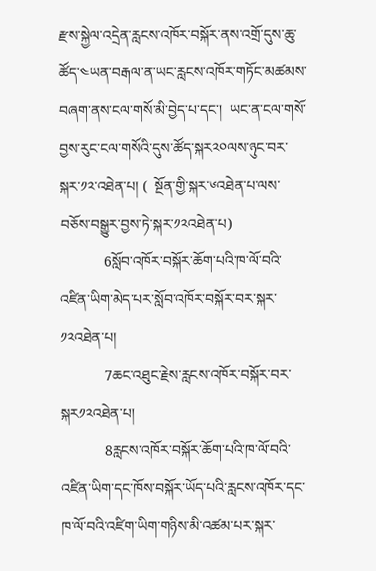རྫས་སྐྱེལ་འདྲེན་རླངས་འཁོར་བསྐོར་ནས་འགྲོ་དུས་ཆུ་ཚོད་༤ཡན་བརྒལ་ན་ཡང་རླངས་འཁོར་གཏོང་མཚམས་བཞག་ནས་ངལ་གསོ་མི་བྱེད་པ་དང་།  ཡང་ན་ངལ་གསོ་བྱས་རུང་ངལ་གསོའི་དུས་ཚོད་སྐར༢༠ལས་ཉུང་བར་སྐར་༡༢་འཐེན་པ། (  སྔོན་གྱི་སྐར་༦འཐེན་པ་ལས་བཅོས་བསྒྱུར་བྱས་ཏེ་སྐར་༡༢འཐེན་པ)
            6སློབ་འཁོར་བསྐོར་ཆོག་པའི་ཁ་ལོ་བའི་འཛིན་ཡིག་མེད་པར་སློབ་འཁོར་བསྐོར་བར་སྐར་༡༢འཐེན་པ།
            7ཆང་འཐུང་རྗེས་རླངས་འཁོར་བསྐོར་བར་སྐར༡༢འཐེན་པ།
            8རླངས་འཁོར་བསྐོར་ཆོག་པའི་ཁ་ལོ་བའི་འཛིན་ཡིག་དང་ཁོས་བསྐོར་ཡོད་པའི་རླངས་འཁོར་དང་ཁ་ལོ་བའི་འཛིག་ཡིག་གཉིས་མི་འཚམ་པར་སྐར་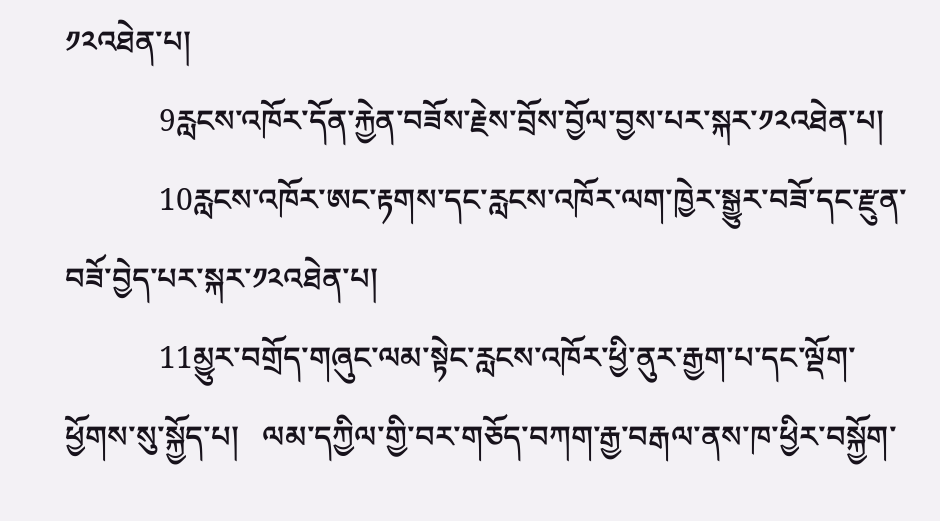༡༢འཐེན་པ།
            9རླངས་འཁོར་དོན་རྐྱེན་བཟོས་རྗེས་བྲོས་བྱོལ་བྱས་པར་སྐར་༡༢འཐེན་པ།
            10རླངས་འཁོར་ཨང་རྟགས་དང་རླངས་འཁོར་ལག་ཁྱེར་སྒྱུར་བཟོ་དང་རྫུན་བཟོ་བྱེད་པར་སྐར་༡༢འཐེན་པ།
            11མྱུར་བགྲོད་གཞུང་ལམ་སྟེང་རླངས་འཁོར་ཕྱི་ནུར་རྒྱག་པ་དང་ལྡོག་ཕྱོགས་སུ་སྐྱོད་པ།   ལམ་དཀྱིལ་གྱི་བར་གཅོད་བཀག་རྒྱ་བརྒལ་ནས་ཁ་ཕྱིར་བསྐྱོག་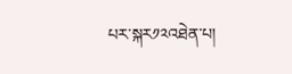པར་སྐར༡༢འཐེན་པ།